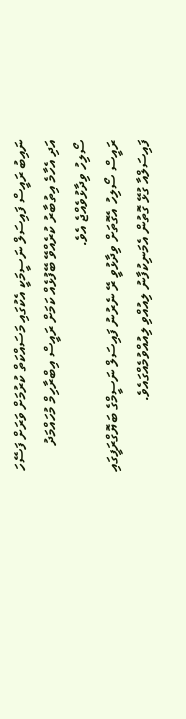ނައިބު ރައީސް ފައިސަލް ނަސީމަކީ އެކުގައި މަސައްކަތް ކުރުމަށް ވަރަށް ފަސޭހަ އަދި އެހާމެ އިތުބާރު ކުރެއްވޭ ބޭފުޅެއް ކަމަށް ރައީސް އިބްރާހިމް މުހައްމަދު ސޯލިހު ވިދާޅުވެއްޖެ އެވެ.
ރައީސް ސޯލިހު އެގޮތަށް ވިދާޅުވީ ރޭ ނެރުނު ފައިސަލް ނަސީމްގެ ބަޔޮގްރަފީގައި ފައިސަލްއާ ގުޅޭ ގޮތުން އެމަނިކުފާނު ލިއުއްވި ލިއުއްވުމެއްގައެވެ.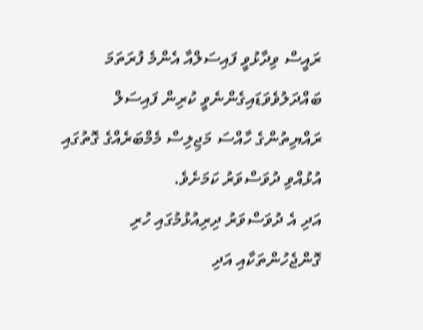ރައީސް ވިދާޅުވީ ފައިސަލްއާ އެންމެ ފުރަތަމަ ބައްދަލުވެވަޑައިގެންނެވީ ކުރިން ފައިސަލް ރައްޔިތުންގެ ހާއްސަ މަޖިލިސް މެމްބަރެއްގެ ގޮތުގައި އުޅުއްވި ދުވަސްވަރު ކަމަށެވެ.
އަދި އެ ދުވަސްވަރު ދިރިއުޅުމުގައި ހުރި ގޮންޖެހުންތަކާއި އަދި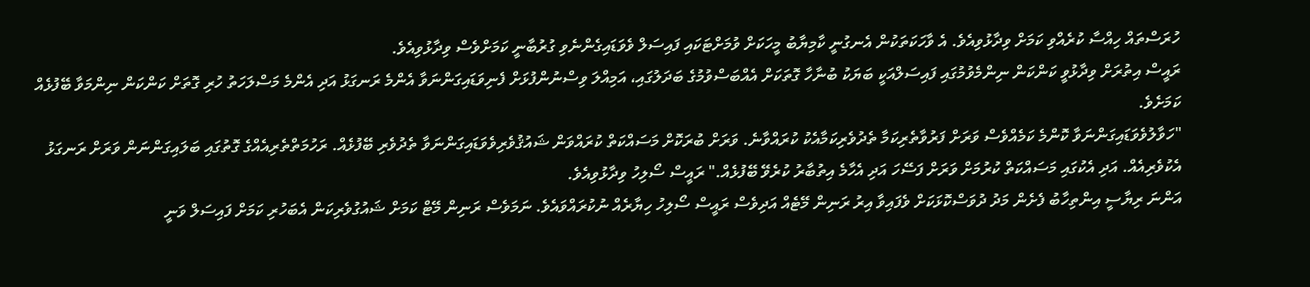ހުރަސްތައް ހިއްސާ ކުރެއްވި ކަމަށް ވިދާޅުވިއެވެ. އެ ވާހަކަތަކުން އެނގުނީ ކާމިޔާބު މީހަކަށް ވުމަށްޓަކައި ފައިސަލް ވެވަޑައިގެންނެވި ގުރުބާނީ ކަމަށްވެސް ވިދާޅުވިއެވެ.
ރައީސް އިތުރަށް ވިދާޅުވީ ކަންކަން ނިންމެވުމުގައި ފައިސަލްއަކީ ބަޔަކު ބުނާހާ ގޮތަކަށް އެއްބަސްވުމުގެ ބަދަލުގައި، އަމިއްލަ ވިސްނުންފުޅަށް ފެނިވަޑައިގަންނަވާ އެންމެ ރަނގަޅު އަދި އެންމެ މަސްލަހަތު ހުރި ގޮތަށް ކަންކަން ނިންމަވާ ބޭފުޅެއް ކަމަށެވެ.
"ހަވާލުވެވަޑައިގަންނަވާ ކޮންމެ ކަމެއްވެސް ވަރަށް ފަރުވާތެރިކަމާ ތެދުވެރިކަމާއެކު ކުރައްވާނެ. ވަރަށް ބުރަކޮށް މަސައްކަތް ކުރައްވަން ޝައުޤުވެރިވެވަޑައިގަންނަވާ ތެދުވެރި ބޭފުޅެއް. ރަހުމަތްތެރިއެއްގެ ގޮތުގައި ބަލައިގަންނަން ވަރަށް ރަނގަޅު އެކުވެރިއެއް. އަދި އެކުގައި މަސައްކަތް ކުރުމަށް ވަރަށް ފަސޭހަ އަދި އެހާމެ އިތުބާރު ކުރެވޭ ބޭފުޅެއް." ރައީސް ސޯލިހު ވިދާޅުވިއެވެ.
އަންނަ ރިޔާސީ އިންތިހާބު ފެށެން މަދު ދުވަސްކޮޅަކަށް ވެފައިވާ އިރު ރަނިން މޭޓެއް އަދިވެސް ރައީސް ސޯލިހު ހިޔާރެއް ނުކުރައްވައެވެ. ނަމަވެސް ރަނިން މޭޓް ކަމަށް ޝައުގުވެރިކަން އެބަހުރި ކަމަށް ފައިސަލް ވަނީ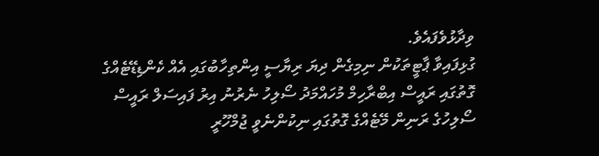ވިދާޅުވެފައެވެ.
ގުޅިފައިވާ ޕާޓީތަކުން ނިމިގެން ދިޔަ ރިޔާސީ އިންތިހާބުގައި އެއް ކެންޑިޑޭޓެއްގެ ގޮތުގައި ރައީސް އިބްރާހިމް މުހައްމަދު ސޯލިހު ނެރުނު އިރު ފައިސަލް ރައީސް ސޯލިހުގެ ރަނިން މޭޓެއްގެ ގޮތުގައި ނިކުންނެވީ ޖުމްހޫރީ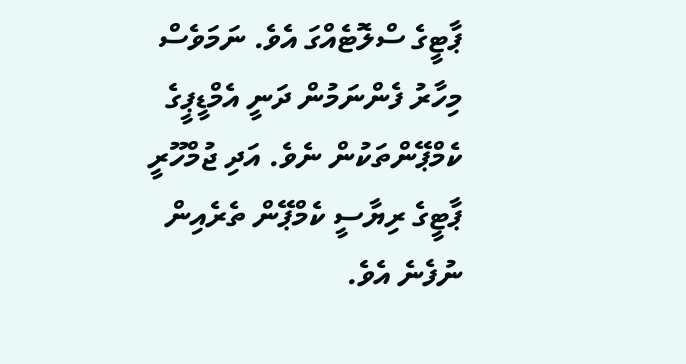ޕާޓީގެ ސްލޮޓެއްގަ އެވެ. ނަމަވެސް މިހާރު ފެންނަމުން ދަނީ އެމްޑީޕީގެ ކެމްޕޭންތަކުން ނެވެ. އަދި ޖުމްހޫރީ ޕާޓީގެ ރިޔާސީ ކެމްޕޭން ތެރެއިން ނުފެނެ އެވެ.